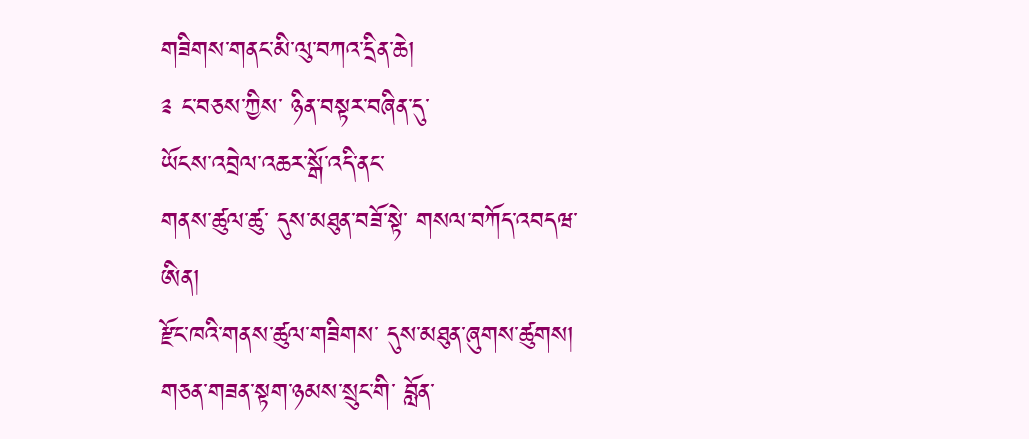གཟིགས་གནང་མི་ལུ་བཀའ་དྲིན་ཆེ།
༉ ང་བཅས་ཀྱིས་ ཉིན་བསྟར་བཞིན་དུ་
ཡོངས་འབྲེལ་འཆར་སྒོ་འདི་ནང་
གནས་ཚུལ་ཚུ་ དུས་མཐུན་བཟོ་སྟེ་ གསལ་བཀོད་འབདཝ་ཨིན།
རྫོང་ཁའི་གནས་ཚུལ་གཟིགས་ དུས་མཐུན་ཞུགས་ཚུགས།
གཅན་གཟན་སྟག་ཉམས་སྲུང་གི་ བློན་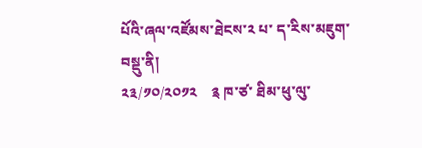པོའི་ཞལ་འཛོམས་ཐེངས་༢ པ་ ད་རིས་མཇུག་བསྡུ་ནི།
༢༣/༡༠/༢༠༡༢    ༉ ཁ་ཙ་ ཐིམ་ཕུ་ལུ་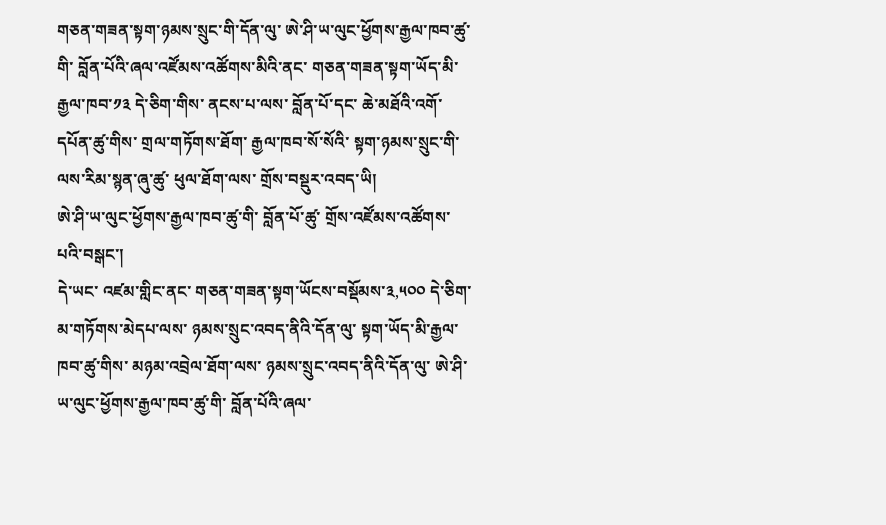གཅན་གཟན་སྟག་ཉམས་སྲུང་གི་དོན་ལུ་ ཨེ་ཤི་ཡ་ལུང་ཕྱོགས་རྒྱལ་ཁབ་ཚུ་གི་ བློན་པོའི་ཞལ་འཛོམས་འཚོགས་མིའི་ནང་ གཅན་གཟན་སྟག་ཡོད་མི་ རྒྱལ་ཁབ་༡༣ དེ་ཅིག་གིས་ ནངས་པ་ལས་ བློན་པོ་དང་ ཆེ་མཐོའི་འགོ་དཔོན་ཚུ་གིས་ གྲལ་གཏོགས་ཐོག་ རྒྱལ་ཁབ་སོ་སོའི་ སྟག་ཉམས་སྲུང་གི་ ལས་རིམ་སྙན་ཞུ་ཚུ་ ཕུལ་ཐོག་ལས་ གྲོས་བསྡུར་འབད་ཡི།
ཨེ་ཤི་ཡ་ལུང་ཕྱོགས་རྒྱལ་ཁབ་ཚུ་གི་ བློན་པོ་ཚུ་ གྲོས་འཛོམས་འཚོགས་པའི་བསྒང་།
དེ་ཡང་ འཛམ་གླིང་ནང་ གཅན་གཟན་སྟག་ཡོངས་བསྡོམས་༣,༥༠༠ དེ་ཅིག་མ་གཏོགས་མེདཔ་ལས་ ཉམས་སྲུང་འབད་ནིའི་དོན་ལུ་ སྟག་ཡོད་མི་རྒྱལ་ཁབ་ཚུ་གིས་ མཉམ་འབྲེལ་ཐོག་ལས་ ཉམས་སྲུང་འབད་ནིའི་དོན་ལུ་ ཨེ་ཤི་ཡ་ལུང་ཕྱོགས་རྒྱལ་ཁབ་ཚུ་གི་ བློན་པོའི་ཞལ་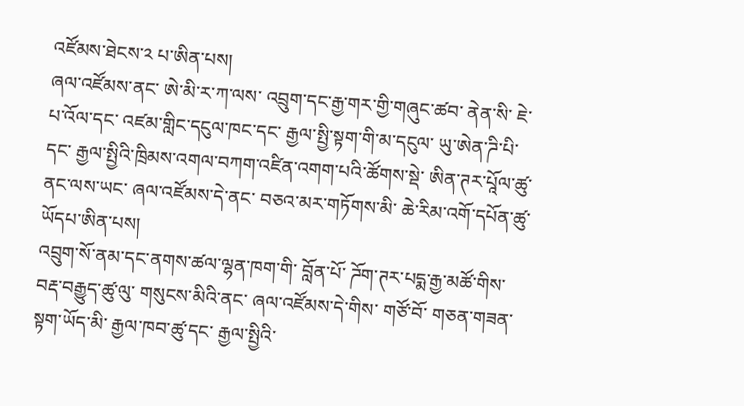འཛོམས་ཐེངས་༢ པ་ཨིན་པས།
ཞལ་འཛོམས་ནང་ ཨེ་མི་ར་ཀ་ལས་ འབྲུག་དང་རྒྱ་གར་གྱི་གཞུང་ཚབ་ ནེན་སི་ ཇེ་ པ་འོལ་དང་ འཛམ་གླིང་དངུལ་ཁང་དང་ རྒྱལ་སྤྱི་སྟག་གི་མ་དངུལ་ ཡུ་ཨེན་ཌི་པི་དང་ རྒྱལ་སྤྱིའི་ཁྲིམས་འགལ་བཀག་འཛིན་འགག་པའི་ཚོགས་སྡེ་ ཨིན་ཊར་པཱོལ་ཚུ་ནང་ལས་ཡང་ ཞལ་འཛོམས་དེ་ནང་ བཅའ་མར་གཏོགས་མི་ ཆེ་རིམ་འགོ་དཔོན་ཚུ་ ཡོདཔ་ཨིན་པས།
འབྲུག་སོ་ནམ་དང་ནགས་ཚལ་ལྷན་ཁག་གི་ བློན་པོ་ ཌོག་ཊར་པདྨ་རྒྱ་མཚོ་གིས་ བརྡ་བརྒྱུད་ཚུ་ལུ་ གསུངས་མིའི་ནང་ ཞལ་འཛོམས་དེ་གིས་ གཙོ་བོ་ གཅན་གཟན་སྟག་ཡོད་མི་ རྒྱལ་ཁབ་ཚུ་དང་ རྒྱལ་སྤྱིའི་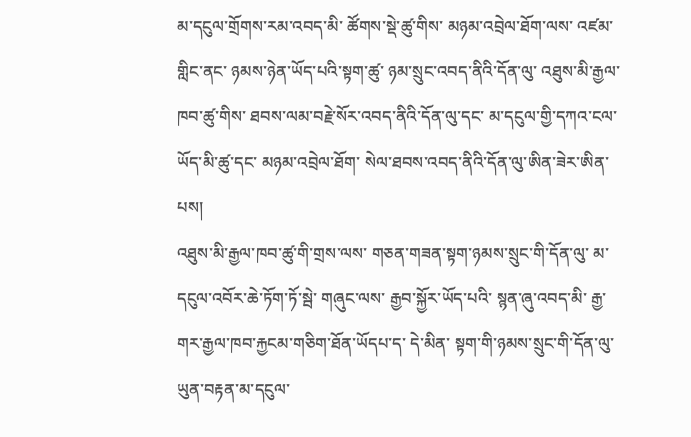མ་དངུལ་གྲོགས་རམ་འབད་མི་ ཚོགས་སྡེ་ཚུ་གིས་ མཉམ་འབྲེལ་ཐོག་ལས་ འཛམ་གླིང་ནང་ ཉམས་ཉེན་ཡོད་པའི་སྟག་ཚུ་ ཉམ་སྲུང་འབད་ནིའི་དོན་ལུ་ འཐུས་མི་རྒྱལ་ཁབ་ཚུ་གིས་ ཐབས་ལམ་བརྗེ་སོར་འབད་ནིའི་དོན་ལུ་དང་ མ་དངུལ་གྱི་དཀའ་ངལ་ཡོད་མི་ཚུ་དང་ མཉམ་འབྲེལ་ཐོག་ སེལ་ཐབས་འབད་ནིའི་དོན་ལུ་ཨིན་ཟེར་ཨིན་པས།
འཐུས་མི་རྒྱལ་ཁབ་ཚུ་གི་གྲས་ལས་ གཅན་གཟན་སྟག་ཉམས་སྲུང་གི་དོན་ལུ་ མ་དངུལ་འབོར་ཆེ་ཏོག་ཏོ་སྦེ་ གཞུང་ལས་ རྒྱབ་སྐྱོར་ཡོད་པའི་ སྙན་ཞུ་འབད་མི་ རྒྱ་གར་རྒྱལ་ཁབ་རྐྱངམ་གཅིག་ཐོན་ཡོདཔ་ད་ དེ་མིན་ སྟག་གི་ཉམས་སྲུང་གི་དོན་ལུ་ ཡུན་བརྟན་མ་དངུལ་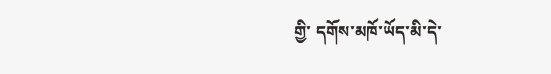གྱི་ དགོས་མཁོ་ཡོད་མི་དེ་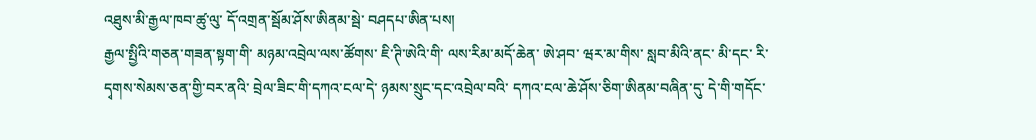འཐུས་མི་རྒྱལ་ཁབ་ཚུ་ལུ་ དོ་འགྲན་སྦོམ་ཤོས་ཨིནམ་སྦེ་ བཤདཔ་ཨིན་པས།
རྒྱལ་སྤྱིའི་གཅན་གཟན་སྟག་གི་ མཉམ་འབྲེལ་ལས་ཚོགས་ ཇི་ཊི་ཨེའི་གི་ ལས་རིམ་མདོ་ཆེན་ ཨེ་ཤབ་ ཝར་མ་གིས་ སླབ་མིའི་ནང་ མི་དང་ རི་དྭགས་སེམས་ཅན་གྱི་བར་ནའི་ བྲེལ་ཟིང་གི་དཀའ་ངལ་དེ་ ཉམས་སྲུང་དང་འབྲེལ་བའི་ དཀའ་ངལ་ཆེ་ཤོས་ཅིག་ཨིནམ་བཞིན་དུ་ དེ་གི་གདོང་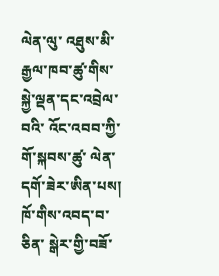ལེན་ལུ་ འཐུས་མི་རྒྱལ་ཁབ་ཚུ་གིས་ སྐྱེ་ལྡན་དང་འབྲེལ་བའི་ འོང་འབབ་ཀྱི་ གོ་སྐབས་ཚུ་ ལེན་དགོ་ཟེར་ཨིན་པས།
ཁོ་གིས་འབད་བ་ཅིན་ སྒེར་གྱི་བཟོ་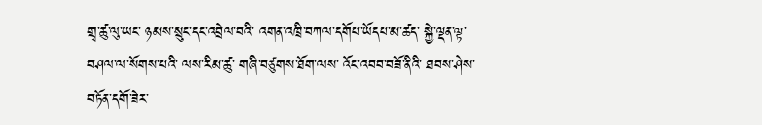གྲྭ་ཚུ་ལུ་ཡང་ ཉམས་སྲུང་དང་འབྲེལ་བའི་ འགན་འཁྲི་བཀལ་དགོཔ་ཡོདཔ་མ་ཚད་ སྐྱེ་ལྡན་ལྟ་བཤལ་ལ་སོགས་པའི་ ལས་རིམ་ཚུ་ གཞི་བཙུགས་ཐོག་ལས་ འོང་འབབ་བཟོ་ནིའི་ ཐབས་ཤེས་བཏོན་དགོ་ཟེར་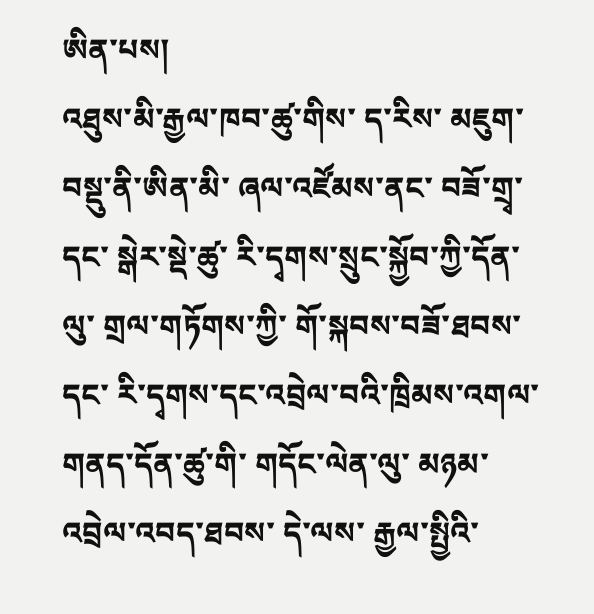ཨིན་པས།
འཐུས་མི་རྒྱལ་ཁབ་ཚུ་གིས་ ད་རིས་ མཇུག་བསྡུ་ནི་ཨིན་མི་ ཞལ་འཛོམས་ནང་ བཟོ་གྲྭ་དང་ སྒེར་སྡེ་ཚུ་ རི་དྭགས་སྲུང་སྐྱོབ་ཀྱི་དོན་ལུ་ གྲལ་གཏོགས་ཀྱི་ གོ་སྐབས་བཟོ་ཐབས་དང་ རི་དྭགས་དང་འབྲེལ་བའི་ཁྲིམས་འགལ་གནད་དོན་ཚུ་གི་ གདོང་ལེན་ལུ་ མཉམ་འབྲེལ་འབད་ཐབས་ དེ་ལས་ རྒྱལ་སྤྱིའི་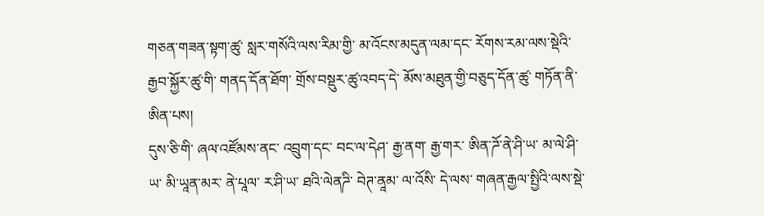གཅན་གཟན་སྟག་ཚུ་ སླར་གསོའི་ལས་རིམ་གྱི་ མ་འོངས་མདུན་ལམ་དང་ རོགས་རམ་ལས་སྡེའི་རྒྱབ་སྐྱོར་ཚུ་གི་ གནད་དོན་ཐོག་ གྲོས་བསྡུར་ཚུ་འབད་དེ་ མོས་མཐུན་གྱི་བཅུད་དོན་ཚུ་ གཏོན་ནི་ཨིན་པས།
དུས་ཅི་གི་ ཞལ་འཛོམས་ནང་ འབྲུག་དང་ བང་ལ་དེཤ་ རྒྱ་ནག་ རྒྱ་གར་ ཨིན་ཌོ་ནེ་ཤི་ཡ་ མ་ལེ་ཤི་ཡ་ མི་ཡཱན་མར་ ནེ་པཱལ་ ར་ཤི་ཡ་ ཐའི་ལེནཌི་ བེཊ་ནཱམ་ ལ་འོསི་ དེ་ལས་ གཞན་རྒྱལ་སྤྱིའི་ལས་སྡེ་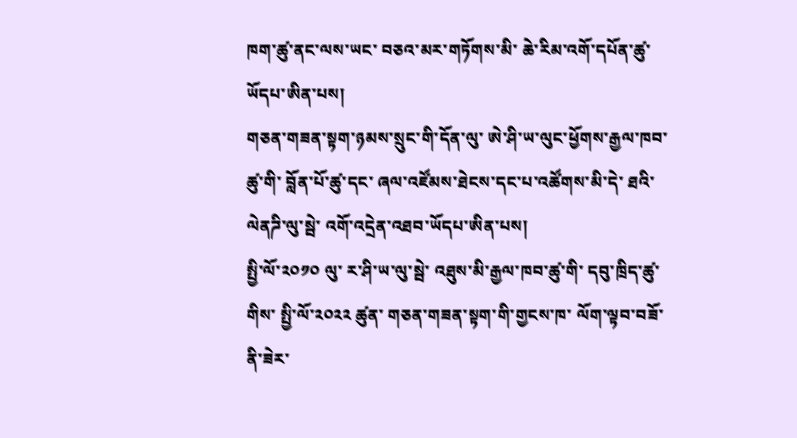ཁག་ཚུ་ནང་ལས་ཡང་ བཅའ་མར་གཏོགས་མི་ ཆེ་རིམ་འགོ་དཔོན་ཚུ་ ཡོདཔ་ཨིན་པས།
གཅན་གཟན་སྟག་ཉམས་སྲུང་གི་དོན་ལུ་ ཨེ་ཤི་ཡ་ལུང་ཕྱོགས་རྒྱལ་ཁབ་ཚུ་གི་ བློན་པོ་ཚུ་དང་ ཞལ་འཛོམས་ཐེངས་དང་པ་འཚོགས་མི་དེ་ ཐའི་ལེནཌི་ལུ་སྦེ་ འགོ་འདྲེན་འཐབ་ཡོདཔ་ཨིན་པས།
སྤྱི་ལོ་༢༠༡༠ ལུ་ ར་ཤི་ཡ་ལུ་སྦེ་ འཐུས་མི་རྒྱལ་ཁབ་ཚུ་གི་ དབུ་ཁྲིད་ཚུ་གིས་ སྤྱི་ལོ་༢༠༢༢ ཚུན་ གཅན་གཟན་སྟག་གི་གྱངས་ཁ་ ལོག་ལྟབ་བཟོ་ནི་ཟེར་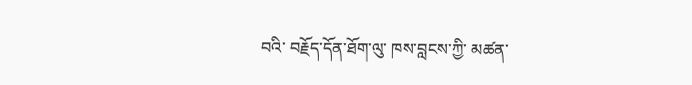བའི་ བརྗོད་དོན་ཐོག་ལུ་ ཁས་བླངས་ཀྱི་ མཚན་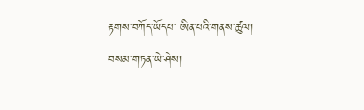རྟགས་བཀོད་ཡོདཔ་ ཨིན་པའི་གནས་ཚུལ།
བསམ་གཏན་ཡེ་ཤེས།